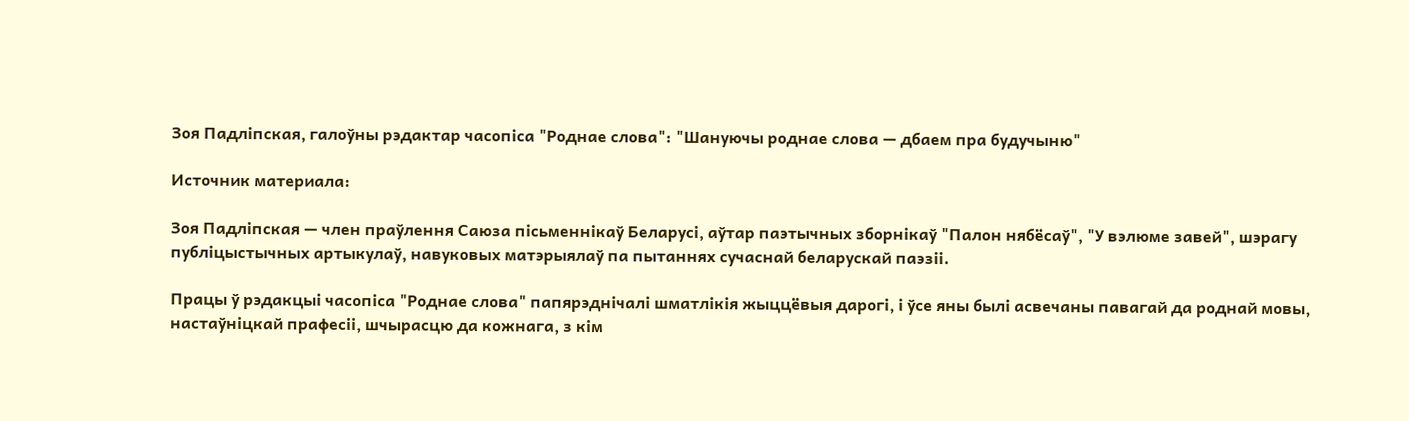Зоя Падліпская, галоўны рэдактар часопіса "Роднае слова": "Шануючы роднае слова — дбаем пра будучыню"

Источник материала:

Зоя Падліпская — член праўлення Саюза пісьменнікаў Беларусі, аўтар паэтычных зборнікаў "Палон нябёсаў", "У вэлюме завей", шэрагу публіцыстычных артыкулаў, навуковых матэрыялаў па пытаннях сучаснай беларускай паэзіі.

Працы ў рэдакцыі часопіса "Роднае слова" папярэднічалі шматлікія жыццёвыя дарогі, і ўсе яны былі асвечаны павагай да роднай мовы, настаўніцкай прафесіі, шчырасцю да кожнага, з кім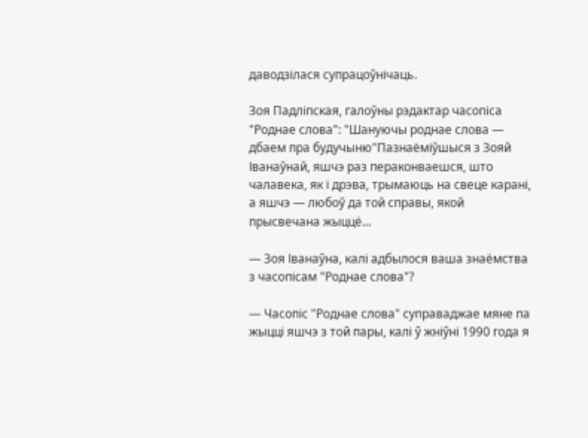даводзілася супрацоўнічаць.

Зоя Падліпская, галоўны рэдактар часопіса "Роднае слова": "Шануючы роднае слова — дбаем пра будучыню"Пазнаёміўшыся з Зояй Іванаўнай, яшчэ раз пераконваешся, што чалавека, як і дрэва, трымаюць на свеце карані, а яшчэ — любоў да той справы, якой прысвечана жыццё...

— Зоя Іванаўна, калі адбылося ваша знаёмства з часопісам "Роднае слова"?

— Часопіс "Роднае слова" суправаджае мяне па жыцці яшчэ з той пары, калі ў жніўні 1990 года я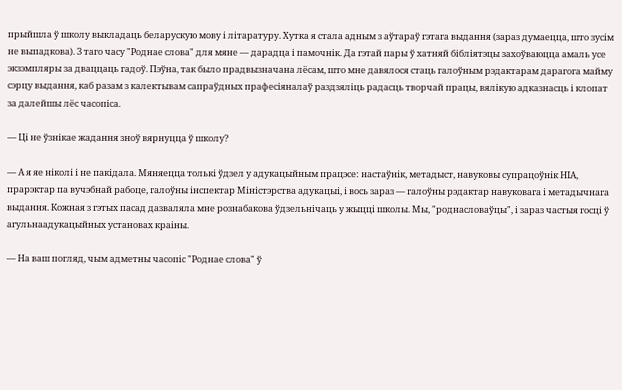прыйшла ў школу выкладаць беларускую мову і літаратуру. Хутка я стала адным з аўтараў гэтага выдання (зараз думаецца, што зусім не выпадкова). З таго часу "Роднае слова" для мяне — дарадца і памочнік. Да гэтай пары ў хатняй бібліятэцы захоўваюцца амаль усе экзэмпляры за дваццаць гадоў. Пэўна, так было прадвызначана лёсам, што мне давялося стаць галоўным рэдактарам дарагога майму сэрцу выдання, каб разам з калектывам сапраўдных прафесіяналаў раздзяліць радасць творчай працы, вялікую адказнасць і клопат за далейшы лёс часопіса.

— Ці не ўзнікае жадання зноў вярнуцца ў школу?

— А я яе ніколі і не пакідала. Мяняецца толькі ўдзел у адукацыйным працэсе: настаўнік, метадыст, навуковы супрацоўнік НІА, прарэктар па вучэбнай рабоце, галоўны інспектар Міністэрства адукацыі, і вось зараз — галоўны рэдактар навуковага і метадычнага выдання. Кожная з гэтых пасад дазваляла мне рознабакова ўдзельнічаць у жыцці школы. Мы, "роднасловаўцы", і зараз частыя госці ў агульнаадукацыйных установах краіны.

— На ваш погляд, чым адметны часопіс "Роднае слова" ў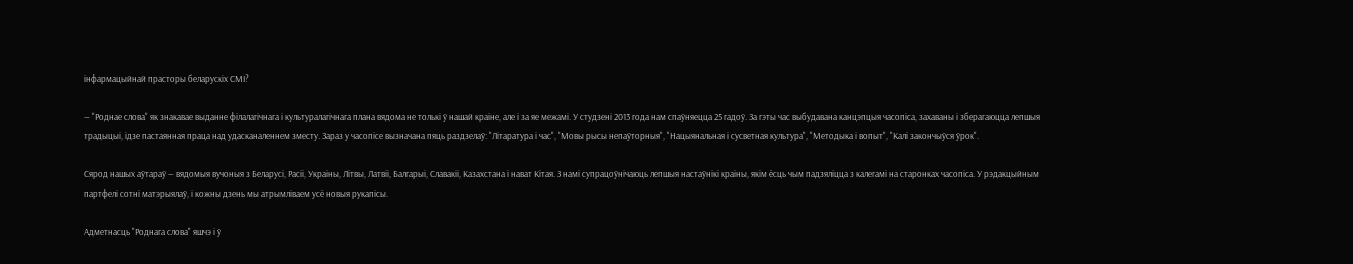інфармацыйнай прасторы беларускіх СМІ?

— "Роднае слова" як знакавае выданне філалагічнага і культуралагічнага плана вядома не толькі ў нашай краіне, але і за яе межамі. У студзені 2013 года нам спаўняецца 25 гадоў. За гэты час выбудавана канцэпцыя часопіса, захаваны і зберагаюцца лепшыя традыцыі, ідзе пастаянная праца над удасканаленнем зместу. Зараз у часопісе вызначана пяць раздзелаў: "Літаратура і час", "Мовы рысы непаўторныя", "Нацыянальная і сусветная культура", "Методыка і вопыт", "Калі закончыўся ўрок".

Сярод нашых аўтараў — вядомыя вучоныя з Беларусі, Расіі, Украіны, Літвы, Латвіі, Балгарыі, Славакіі, Казахстана і нават Кітая. З намі супрацоўнічаюць лепшыя настаўнікі краіны, якім ёсць чым падзяліцца з калегамі на старонках часопіса. У рэдакцыйным партфелі сотні матэрыялаў, і кожны дзень мы атрымліваем усё новыя рукапісы.

Адметнасць "Роднага слова" яшчэ і ў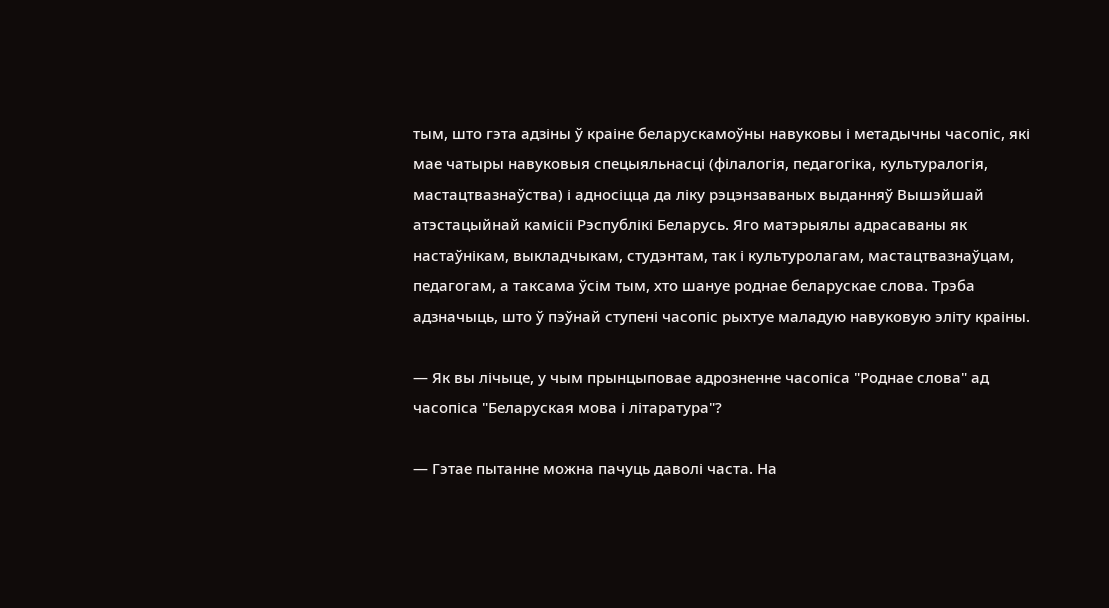тым, што гэта адзіны ў краіне беларускамоўны навуковы і метадычны часопіс, які мае чатыры навуковыя спецыяльнасці (філалогія, педагогіка, культуралогія, мастацтвазнаўства) і адносіцца да ліку рэцэнзаваных выданняў Вышэйшай атэстацыйнай камісіі Рэспублікі Беларусь. Яго матэрыялы адрасаваны як настаўнікам, выкладчыкам, студэнтам, так і культуролагам, мастацтвазнаўцам, педагогам, а таксама ўсім тым, хто шануе роднае беларускае слова. Трэба адзначыць, што ў пэўнай ступені часопіс рыхтуе маладую навуковую эліту краіны.

— Як вы лічыце, у чым прынцыповае адрозненне часопіса "Роднае слова" ад часопіса "Беларуская мова і літаратура"?

— Гэтае пытанне можна пачуць даволі часта. На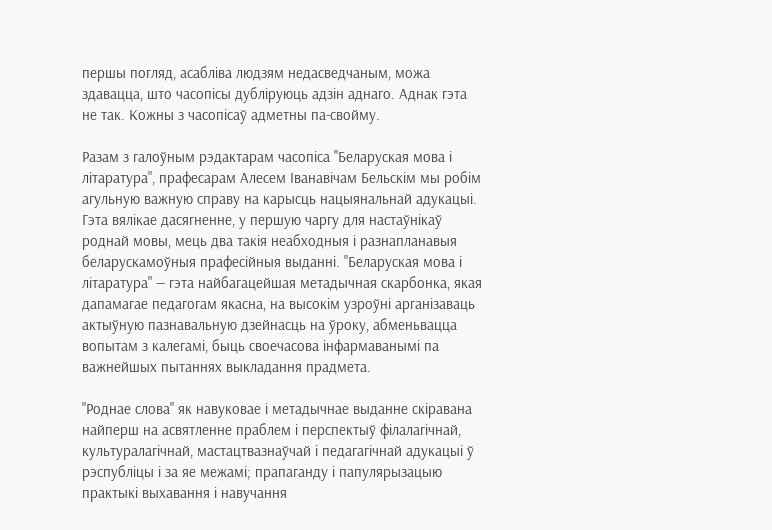першы погляд, асабліва людзям недасведчаным, можа здавацца, што часопісы дубліруюць адзін аднаго. Аднак гэта не так. Кожны з часопісаў адметны па-свойму.

Разам з галоўным рэдактарам часопіса "Беларуская мова і літаратура", прафесарам Алесем Іванавічам Бельскім мы робім агульную важную справу на карысць нацыянальнай адукацыі. Гэта вялікае дасягненне, у першую чаргу для настаўнікаў роднай мовы, мець два такія неабходныя і разнапланавыя беларускамоўныя прафесійныя выданні. "Беларуская мова і літаратура" — гэта найбагацейшая метадычная скарбонка, якая дапамагае педагогам якасна, на высокім узроўні арганізаваць актыўную пазнавальную дзейнасць на ўроку, абменьвацца вопытам з калегамі, быць своечасова інфармаванымі па важнейшых пытаннях выкладання прадмета.

"Роднае слова" як навуковае і метадычнае выданне скіравана найперш на асвятленне праблем і перспектыў філалагічнай, культуралагічнай, мастацтвазнаўчай і педагагічнай адукацыі ў рэспубліцы і за яе межамі; прапаганду і папулярызацыю практыкі выхавання і навучання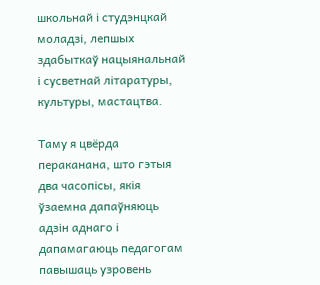школьнай і студэнцкай моладзі, лепшых здабыткаў нацыянальнай і сусветнай літаратуры, культуры, мастацтва.

Таму я цвёрда пераканана, што гэтыя два часопісы, якія ўзаемна дапаўняюць адзін аднаго і дапамагаюць педагогам павышаць узровень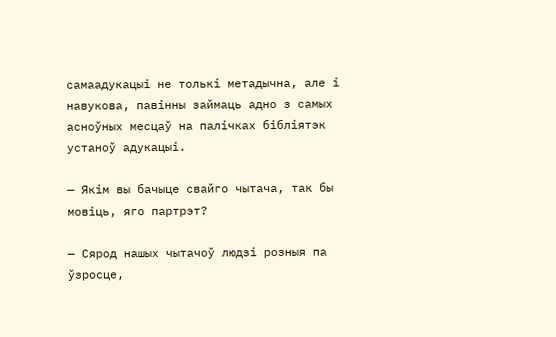самаадукацыі не толькі метадычна, але і навукова, павінны займаць адно з самых асноўных месцаў на палічках бібліятэк устаноў адукацыі.

— Якім вы бачыце свайго чытача, так бы мовіць, яго партрэт?

— Сярод нашых чытачоў людзі розныя па ўзросце,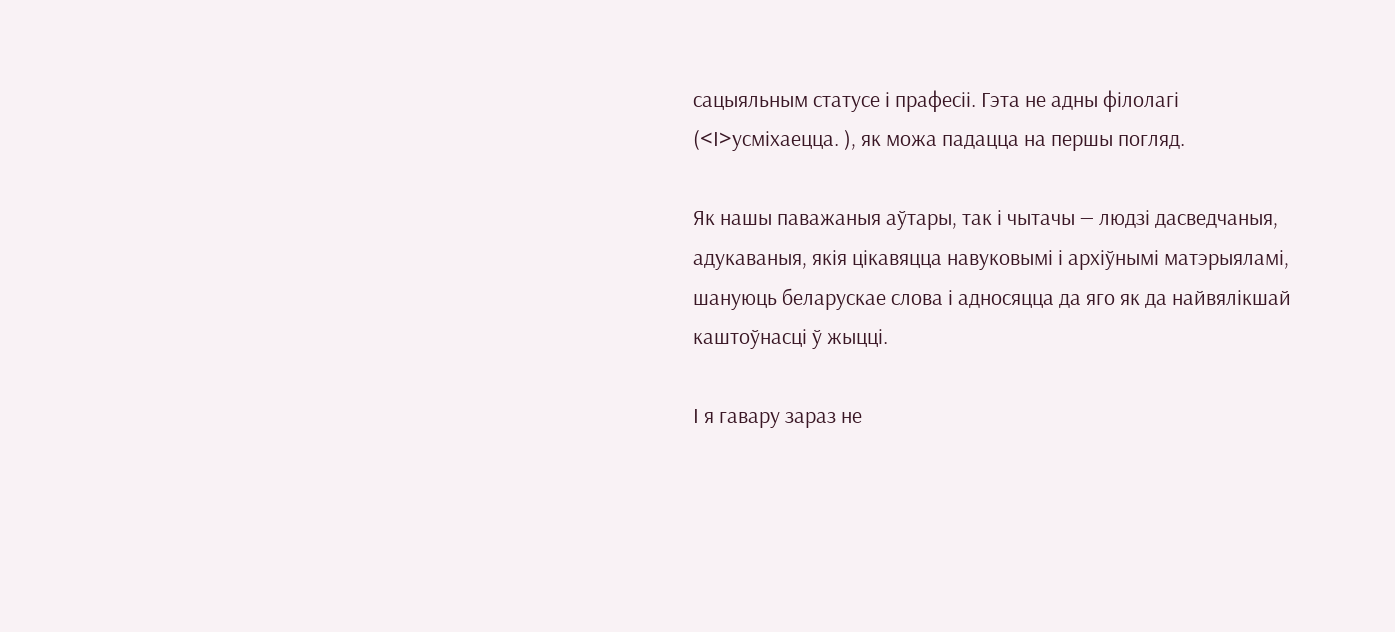сацыяльным статусе і прафесіі. Гэта не адны філолагі (<І>усміхаецца. ), як можа падацца на першы погляд.

Як нашы паважаныя аўтары, так і чытачы — людзі дасведчаныя, адукаваныя, якія цікавяцца навуковымі і архіўнымі матэрыяламі, шануюць беларускае слова і адносяцца да яго як да найвялікшай каштоўнасці ў жыцці.

І я гавару зараз не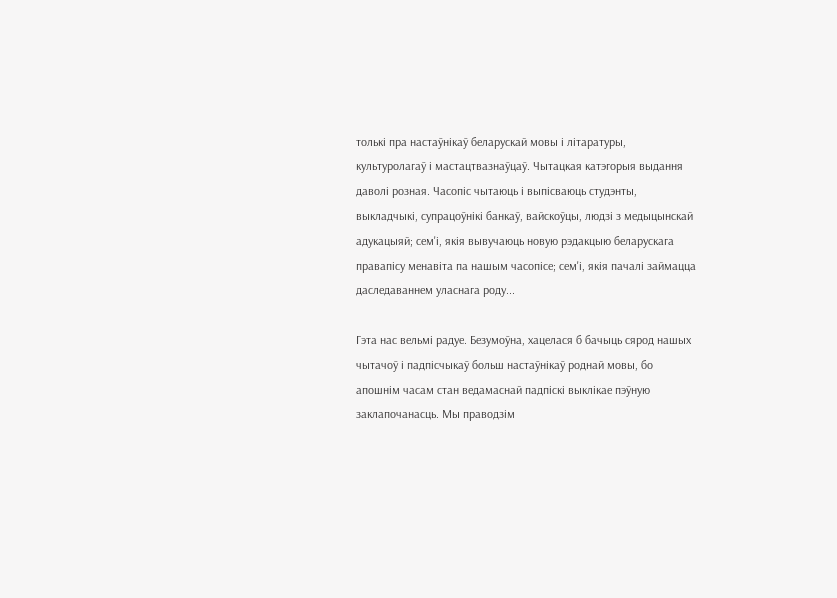толькі пра настаўнікаў беларускай мовы і літаратуры, культуролагаў і мастацтвазнаўцаў. Чытацкая катэгорыя выдання даволі розная. Часопіс чытаюць і выпісваюць студэнты, выкладчыкі, супрацоўнікі банкаў, вайскоўцы, людзі з медыцынскай адукацыяй; сем'і, якія вывучаюць новую рэдакцыю беларускага правапісу менавіта па нашым часопісе; сем'і, якія пачалі займацца даследаваннем уласнага роду...

Гэта нас вельмі радуе. Безумоўна, хацелася б бачыць сярод нашых чытачоў і падпісчыкаў больш настаўнікаў роднай мовы, бо апошнім часам стан ведамаснай падпіскі выклікае пэўную заклапочанасць. Мы праводзім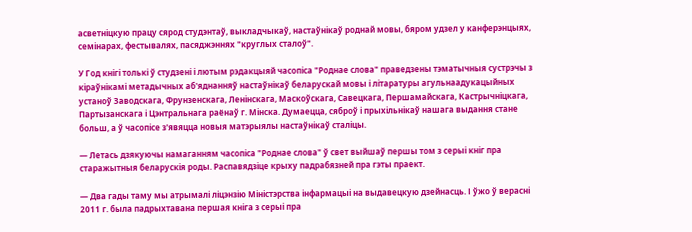асветніцкую працу сярод студэнтаў, выкладчыкаў, настаўнікаў роднай мовы, бяром удзел у канферэнцыях, семінарах, фестывалях, пасяджэннях "круглых сталоў".

У Год кнігі толькі ў студзені і лютым рэдакцыяй часопіса "Роднае слова" праведзены тэматычныя сустрэчы з кіраўнікамі метадычных аб'яднанняў настаўнікаў беларускай мовы і літаратуры агульнаадукацыйных устаноў Заводскага, Фрунзенскага, Ленінскага, Маскоўскага, Савецкага, Першамайскага, Кастрычніцкага, Партызанскага і Цэнтральнага раёнаў г. Мінска. Думаецца, сяброў і прыхільнікаў нашага выдання стане больш, а ў часопісе з'явяцца новыя матэрыялы настаўнікаў сталіцы.

— Летась дзякуючы намаганням часопіса "Роднае слова" ў свет выйшаў першы том з серыі кніг пра старажытныя беларускія роды. Распавядзіце крыху падрабязней пра гэты праект.

— Два гады таму мы атрымалі ліцэнзію Міністэрства інфармацыі на выдавецкую дзейнасць. І ўжо ў верасні 2011 г. была падрыхтавана першая кніга з серыі пра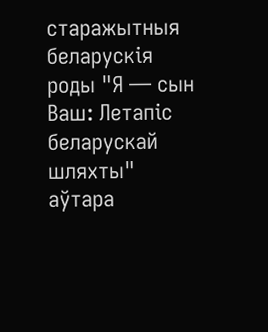старажытныя беларускія роды "Я — сын Ваш: Летапіс беларускай шляхты" аўтара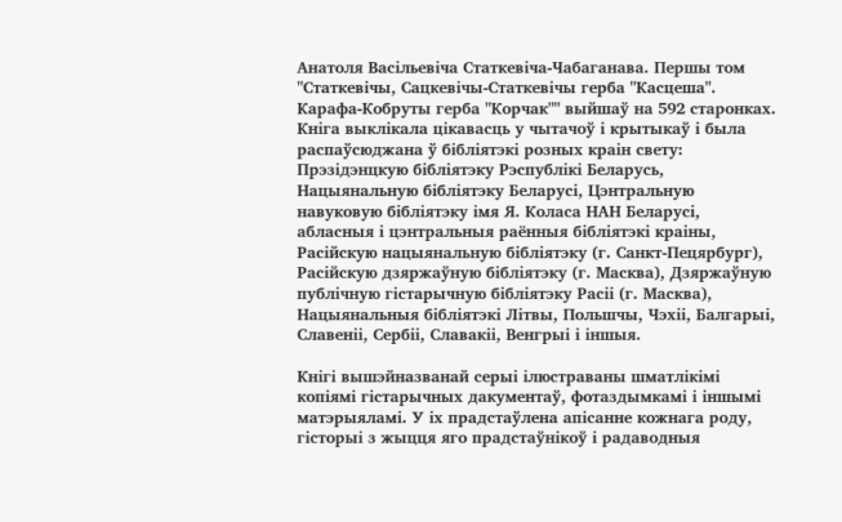Анатоля Васільевіча Статкевіча-Чабаганава. Першы том "Статкевічы, Сацкевічы-Статкевічы герба "Касцеша". Карафа-Кобруты герба "Корчак"" выйшаў на 592 старонках. Кніга выклікала цікавасць у чытачоў і крытыкаў і была распаўсюджана ў бібліятэкі розных краін свету: Прэзідэнцкую бібліятэку Рэспублікі Беларусь, Нацыянальную бібліятэку Беларусі, Цэнтральную навуковую бібліятэку імя Я. Коласа НАН Беларусі, абласныя і цэнтральныя раённыя бібліятэкі краіны, Расійскую нацыянальную бібліятэку (г. Санкт-Пецярбург), Расійскую дзяржаўную бібліятэку (г. Масква), Дзяржаўную публічную гістарычную бібліятэку Расіі (г. Масква), Нацыянальныя бібліятэкі Літвы, Польшчы, Чэхіі, Балгарыі, Славеніі, Сербіі, Славакіі, Венгрыі і іншыя.

Кнігі вышэйназванай серыі ілюстраваны шматлікімі копіямі гістарычных дакументаў, фотаздымкамі і іншымі матэрыяламі. У іх прадстаўлена апісанне кожнага роду, гісторыі з жыцця яго прадстаўнікоў і радаводныя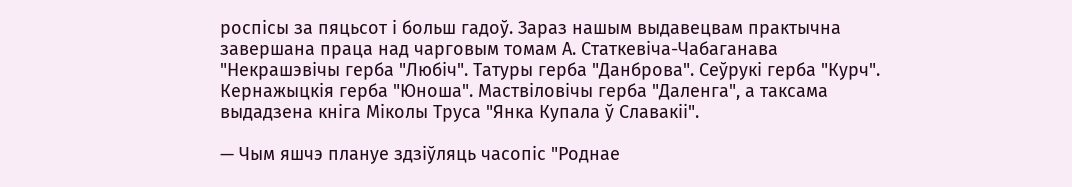роспісы за пяцьсот і больш гадоў. Зараз нашым выдавецвам практычна завершана праца над чарговым томам А. Статкевіча-Чабаганава "Некрашэвічы герба "Любіч". Татуры герба "Данброва". Сеўрукі герба "Курч". Кернажыцкія герба "Юноша". Маствіловічы герба "Даленга", а таксама выдадзена кніга Міколы Труса "Янка Купала ў Славакіі".

— Чым яшчэ плануе здзіўляць часопіс "Роднае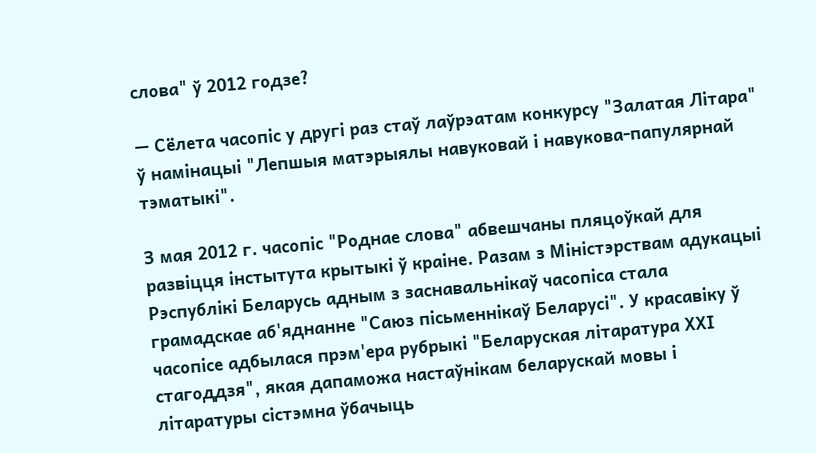слова" ў 2012 годзе?

— Сёлета часопіс у другі раз стаў лаўрэатам конкурсу "Залатая Літара" ў намінацыі "Лепшыя матэрыялы навуковай і навукова-папулярнай тэматыкі".

З мая 2012 г. часопіс "Роднае слова" абвешчаны пляцоўкай для развіцця інстытута крытыкі ў краіне. Разам з Міністэрствам адукацыі Рэспублікі Беларусь адным з заснавальнікаў часопіса стала грамадскае аб'яднанне "Саюз пісьменнікаў Беларусі". У красавіку ў часопісе адбылася прэм'ера рубрыкі "Беларуская літаратура ХХІ стагоддзя", якая дапаможа настаўнікам беларускай мовы і літаратуры сістэмна ўбачыць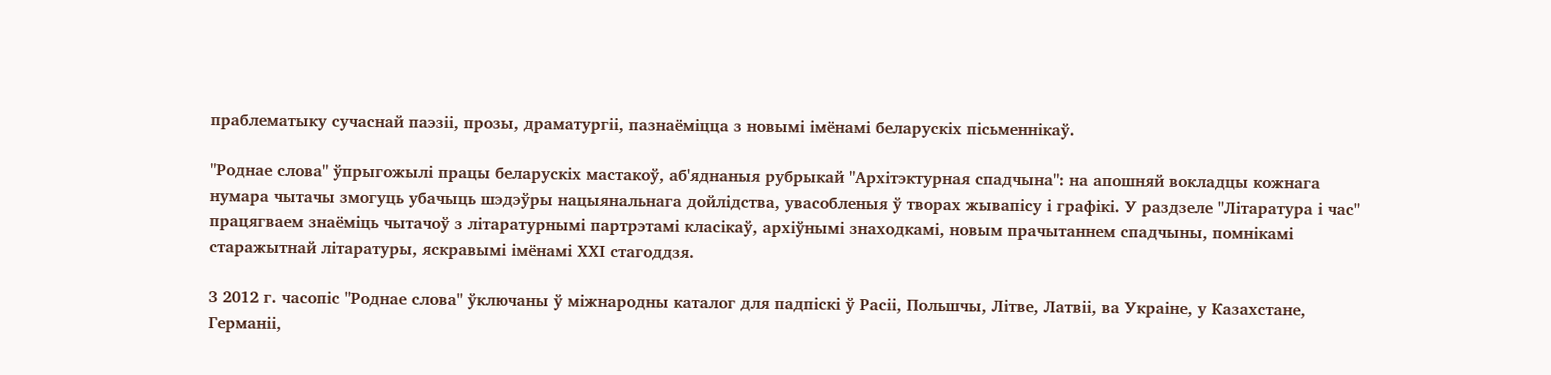праблематыку сучаснай паэзіі, прозы, драматургіі, пазнаёміцца з новымі імёнамі беларускіх пісьменнікаў.

"Роднае слова" ўпрыгожылі працы беларускіх мастакоў, аб'яднаныя рубрыкай "Архітэктурная спадчына": на апошняй вокладцы кожнага нумара чытачы змогуць убачыць шэдэўры нацыянальнага дойлідства, увасобленыя ў творах жывапісу і графікі. У раздзеле "Літаратура і час" працягваем знаёміць чытачоў з літаратурнымі партрэтамі класікаў, архіўнымі знаходкамі, новым прачытаннем спадчыны, помнікамі старажытнай літаратуры, яскравымі імёнамі ХХІ стагоддзя.

З 2012 г. часопіс "Роднае слова" ўключаны ў міжнародны каталог для падпіскі ў Расіі, Польшчы, Літве, Латвіі, ва Украіне, у Казахстане, Германіі,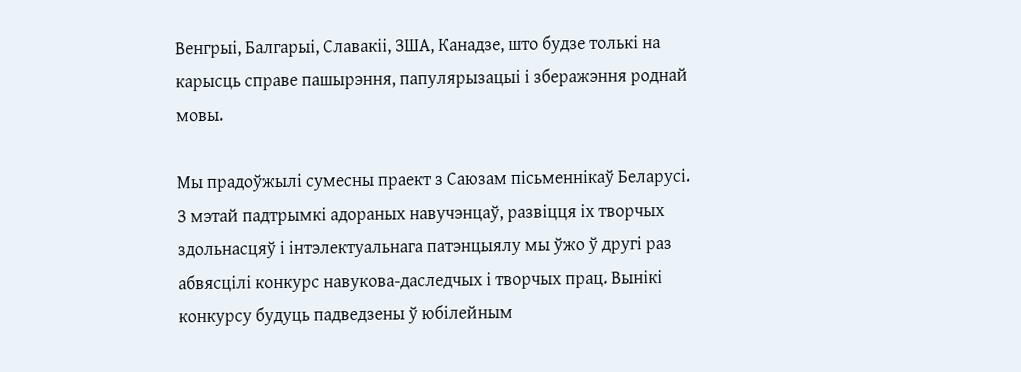Венгрыі, Балгарыі, Славакіі, ЗША, Канадзе, што будзе толькі на карысць справе пашырэння, папулярызацыі і зберажэння роднай мовы.

Мы прадоўжылі сумесны праект з Саюзам пісьменнікаў Беларусі. З мэтай падтрымкі адораных навучэнцаў, развіцця іх творчых здольнасцяў і інтэлектуальнага патэнцыялу мы ўжо ў другі раз абвясцілі конкурс навукова-даследчых і творчых прац. Вынікі конкурсу будуць падведзены ў юбілейным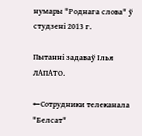нумары "Роднага слова" ў студзені 2013 г.

Пытанні задаваў Ілья ЛАПАТО.

←Сотрудники телеканала "Белсат"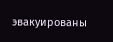эвакуированы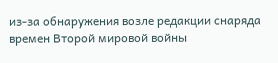из-за обнаружения возле редакции снаряда времен Второй мировой войны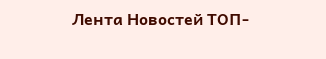Лента Новостей ТОП-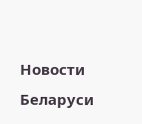Новости Беларуси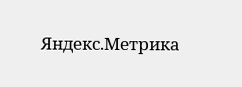Яндекс.Метрика